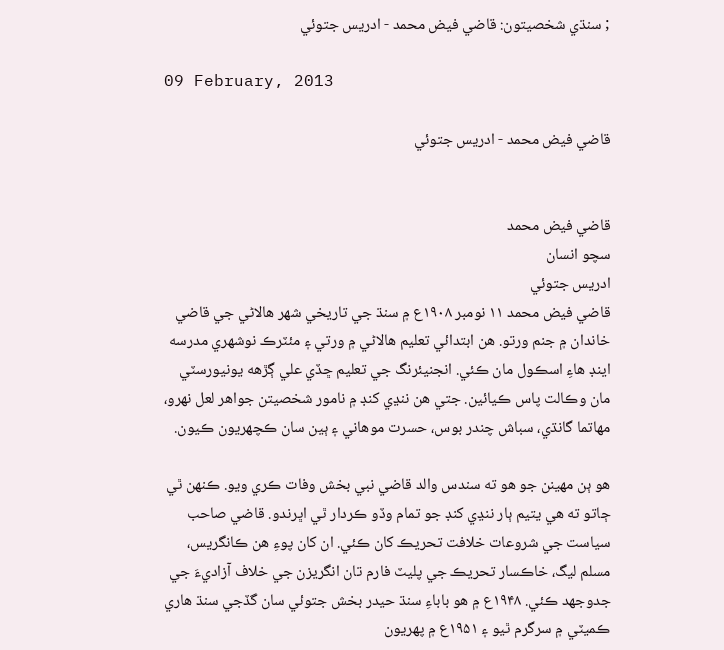; سنڌي شخصيتون: قاضي فيض محمد - ادريس جتوئي

09 February, 2013

قاضي فيض محمد - ادريس جتوئي


قاضي فيض محمد
سچو انسان
ادريس جتوئي
قاضي فيض محمد ۱۱ نومبر ۱۹۰۸ع ۾ سنڌ جي تاريخي شهر هالاڻي جي قاضي خاندان ۾ جنم ورتو. هن ابتدائي تعليم هالاڻي ۾ ورتي ۽ مئٽرڪ نوشهري مدرسه اينڊ هاءِ اسڪول مان ڪئي. انجنيئرنگ جي تعليم ڇڏي علي ڳڙهه يونيورسٽي مان وڪالت پاس ڪيائين. جتي هن ننڍي کنڊ ۾ نامور شخصيتن جواهر لعل نهرو، مهاتما گانڌي، سباش چندر بوس، حسرت موهاني ۽ ٻين سان ڪچهريون ڪيون.

هو ٻن مهينن جو هو ته سندس والد قاضي نبي بخش وفات ڪري ويو. ڪنهن ٿي ڄاتو ته هي يتيم ٻار ننڍي کنڊ جو تمام وڏو ڪردار ٿي اڀرندو. قاضي صاحب سياست جي شروعات خلافت تحريڪ کان ڪئي. ان کان پوءِ هن ڪانگريس، مسلم ليگ، خاڪسار تحريڪ جي پليٽ فارم تان انگريزن جي خلاف آزاديءَ جي جدوجهد ڪئي. ۱۹۴۸ع ۾ هو باباءِ سنڌ حيدر بخش جتوئي سان گڏجي سنڌ هاري ڪميٽي ۾ سرگرم ٿيو ۽ ۱۹۵۱ع ۾ پهريون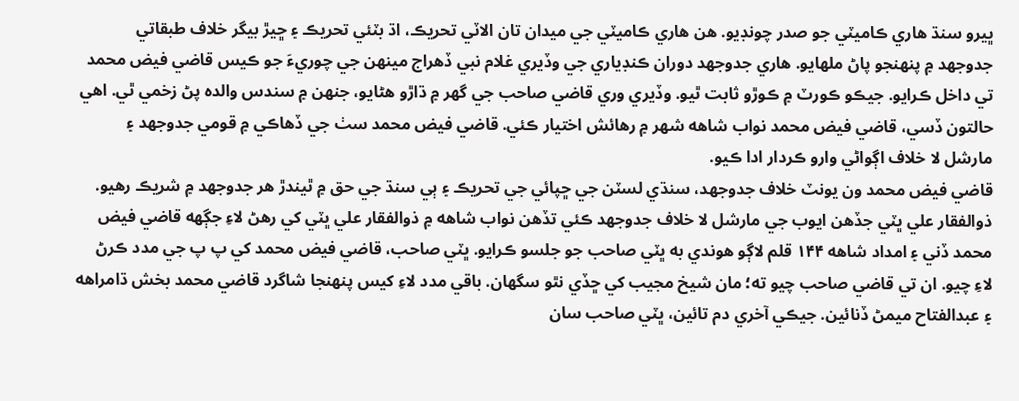ڀيرو سنڌ هاري ڪاميٽي جو صدر چونڊيو. هن هاري ڪاميٽي جي ميدان تان الاٽي تحريڪ، اڌ بٽئي تحريڪ ۽ ڇيڙ بيگر خلاف طبقاتي جدوجهد ۾ پنهنجو پاڻ ملهايو. هاري جدوجهد دوران ڪنڊياري جي وڏيري غلام نبي ڏهراج مينهن جي چوريءَ جو ڪيس قاضي فيض محمد تي داخل ڪرايو. جيڪو ڪورٽ ۾ ڪوڙو ثابت ٿيو. وڏيري وري قاضي صاحب جي گهر ۾ ڌاڙو هڻايو، جنهن ۾ سندس والده پڻ زخمي ٿي. اهي حالتون ڏسي، قاضي فيض محمد نواب شاهه شهر ۾ رهائش اختيار ڪئي. قاضي فيض محمد سٺ جي ڏهاڪي ۾ قومي جدوجهد ۽ مارشل لا خلاف اڳواڻي وارو ڪردار ادا ڪيو.
قاضي فيض محمد ون يونٽ خلاف جدوجهد، سنڌي لسٽن جي ڇپائي جي تحريڪ ۽ ٻي سنڌ جي حق ۾ ٿيندڙ هر جدوجهد ۾ شريڪ رهيو. ذوالفقار علي ڀٽي جڏهن ايوب جي مارشل لا خلاف جدوجهد ڪئي تڏهن نواب شاهه ۾ ذوالفقار علي ڀٽي کي رهڻ لاءِ جڳهه قاضي فيض محمد ڏني ۽ امداد شاهه ۱۴۴ قلم لاڳو هوندي به ڀٽي صاحب جو جلسو ڪرايو. ڀٽي صاحب، قاضي فيض محمد کي پ پ جي مدد ڪرڻ لاءِ چيو. ان تي قاضي صاحب چيو ته؛ مان شيخ مجيب کي ڇڏي نٿو سگهان. باقي مدد لاءِ کيس پنهنجا شاگرد قاضي محمد بخش ڌامراهه ۽ عبدالفتاح ميمڻ ڏنائين. جيڪي آخري دم تائين، ڀٽي صاحب سان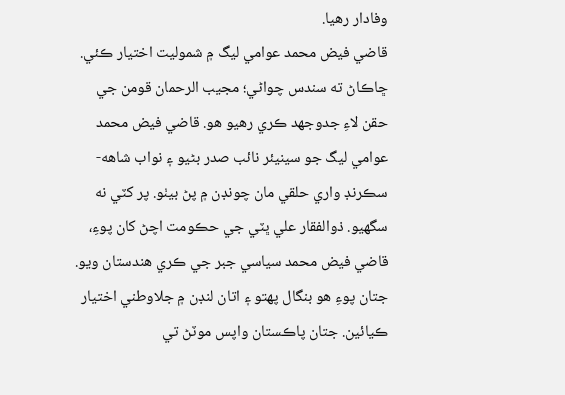وفادار رهيا.
قاضي فيض محمد عوامي ليگ ۾ شموليت اختيار ڪئي. ڇاڪاڻ ته سندس چواڻي؛ مجيب الرحمان قومن جي حقن لاءِ جدوجهد ڪري رهيو هو. قاضي فيض محمد عوامي ليگ جو سينيئر نائب صدر بڻيو ۽ نواب شاهه-سڪرنڊ واري حلقي مان چونڊن ۾ پڻ بيٺو. پر کٽي نه سگهيو. ذوالفقار علي ڀٽي جي حڪومت اچڻ کان پوءِ، قاضي فيض محمد سياسي جبر جي ڪري هندستان ويو. جتان پوءِ هو بنگال پهتو ۽ اتان لنڊن ۾ جلاوطني اختيار ڪيائين. جتان پاڪستان واپس موٽڻ تي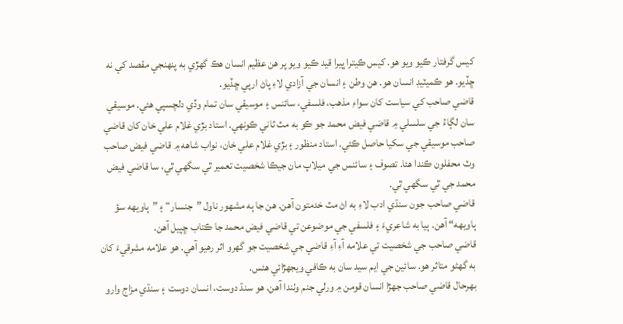کيس گرفتار ڪيو ويو هو. کيس ڪيترا ڀيرا قيد ڪيو ويو پر هن عظيم انسان هڪ گهڙي به پنهنجي مقصد کي نه ڇڏيو. هو ڪميٽيڊ انسان هو. هن وطن ۽ انسان جي آزادي لاءِ پاڻ ارپي ڇڏيو.
قاضي صاحب کي سياست کان سواءِ مذهب، فلسفي، سائنس ۽ موسيقي سان تمام وڏي دلچسپي هئي. موسيقي سان لڳاءُ جي سلسلي ۾ قاضي فيض محمد جو ڪو به مٽ ثاني ڪونهي. استاد بڙي غلام علي خان کان قاضي صاحب موسيقي جي سکيا حاصل ڪئي. استاد منظور ۽ بڙي غلام علي خان، نواب شاهه ۾ قاضي فيض صاحب وٽ محفلون ڪندا هئا. تصوف ۽ سائنس جي ميلاپ مان جيڪا شخصيت تعمير ٿي سگهي ٿي، سا قاضي فيض محمد جي ٿي سگهي ٿي.
قاضي صاحب جون سنڌي ادب لاءِ به اڻ مٽ خدمتون آهن. هن جا ٻه مشهور ناول ”جنسار“ ۽ ”ٻاويهه سؤ ٻاويهه“ آهن. ٻيا به شاعريءَ ۽ فلسفي جي موضوعن تي قاضي فيض محمد جا ڪتاب ڇپيل آهن.
قاضي صاحب جي شخصيت تي علامه آءِ آءِ قاضي جي شخصيت جو گهرو اثر رهيو آهي. هو علامه مشرقيءَ کان به گهڻو متاثر هو. سائين جي ايم سيد سان به ڪافي ويجهڙائي هئس.
بهرحال قاضي صاحب جهڙا انسان قومن ۾ ورلي جنم وٺندا آهن. هو سنڌ دوست، انسان دوست ۽ سنڌي مزاج وارو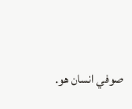صوفي انسان هو.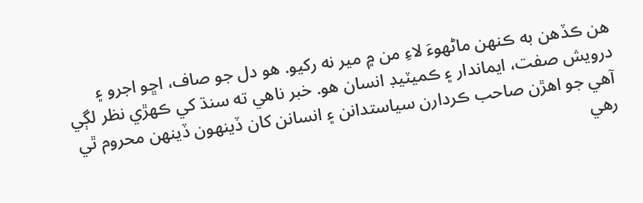هن ڪڏهن به ڪنهن ماڻهوءَ لاءِ من ۾ مير نه رکيو. هو دل جو صاف، اڇو اجرو ۽ درويش صفت، ايماندار ۽ ڪميٽيڊ انسان هو. خبر ناهي ته سنڌ کي ڪهڙي نظر لڳي آهي جو اهڙن صاحب ڪردارن سياستدانن ۽ انسانن کان ڏينهون ڏينهن محروم ٿي رهي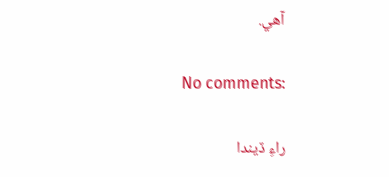آهي.

No comments:

راءِ ڏيندا